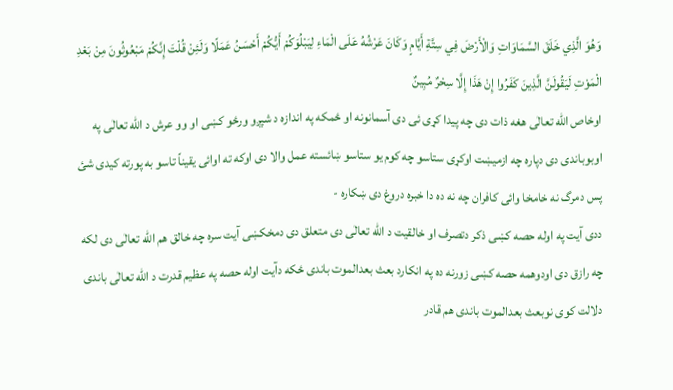وَهُوَ الَّذِي خَلَقَ السَّمَاوَاتِ وَالْأَرْضَ فِي سِتَّةِ أَيَّامٍ وَكَانَ عَرْشُهُ عَلَى الْمَاءِ لِيَبْلُوَكُمْ أَيُّكُمْ أَحْسَنُ عَمَلًا وَلَئِنْ قُلْتَ إِنَّكُمْ مَبْعُوثُونَ مِنْ بَعْدِ الْمَوْتِ لَيَقُولَنَّ الَّذِينَ كَفَرُوا إِنْ هَذَا إِلَّا سِحْرٌ مُبِينٌ
اوخاص اللّه تعالٰی هغه ذات دی چه پیدا کړی ئی دی آسمانونه او ځمکه په اندازه د شپږو ورځو کښی او وو عرش د اللّه تعالٰی په اوبوباندی دی دپاره چه ازمیښت اوکړی ستاسو چه کوم یو ستاسو ښائسته عمل والا دی اوکه ته اوائی یقیناً تاسو به پورته کیدی شئ پس دمرگ نه خامخا وائی کافران چه نه ده دا خبره دروغ دی ښکاره -
ددی آیت په اوله حصه کښی ذکر دتصرف او خالقیت د اللّه تعالٰی دی متعلق دی دمخکښی آیت سره چه خالق هم اللّه تعالٰی دی لکه چه رازق دی اودوهمه حصه کښی زورنه ده په انکارد بعث بعدالموت باندی ځکه دآیت اوله حصه په عظیم قدرت د اللّه تعالٰی باندی دلالت کوی نوبعث بعدالموت باندی هم قادر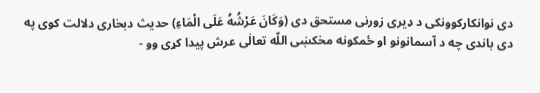دی نوانکارکوونکی د ډیری زورنی مستحق دی (وَكَانَ عَرْشُهُ عَلَى الْمَاءِ) حدیث دبخاری دلالت کوی په دی باندی چه د آسمانونو او ځمکونه مخکښی اللّه تعالٰی عرش پیدا کړی وو -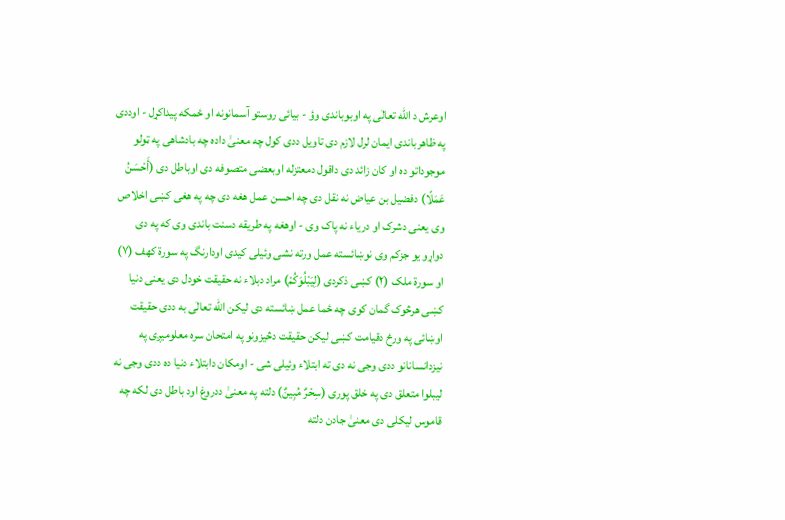اوعرش د اللّه تعالٰی په اوبوباندی وؤ - بیائی روستو آسمانونه او ځمکه پیداکړل - اوددی په ظاهرباندی ایمان لرل لازم دی تاویل ددی کول چه معنیٰ داده چه بادشاهی په ټولو موجوداتو ده او کان زائد دی داقول دمعتزله اوبعضی متصوفه دی اوباطل دی (أَحْسَنُ عَمَلًا) دفضیل بن عیاض نه نقل دی چه احسن عمل هغه دی چه په هغی کښی اخلاص وی یعنی دشرک او دریاء نه پاک وی - اوهغه په طریقه دسنت باندی وی که په دی دواړو یو جزکم وی نوښائسته عمل ورته نشی وئیلی کیدی اودارنگ په سورة کهف (۷) او سورة ملک (۲) کښی ذکردی (لِيَبْلُوَكُمْ) مراد دبلاء نه حقیقت خودل دی یعنی دنیا کښی هرڅوک گمان کوی چه ځما عمل ښائسته دی لیکن اللّه تعالٰی به ددی حقیقت اوښائی په ورځ دقیامت کښی لیکن حقیقت دڅیزونو په امتحان سره معلومیږی په نیزدانسانانو ددی وجی نه دی ته ابتلاء وئیلی شی - اومکان دابتلاء دنیا ده ددی وجی نه لیبلوا متعلق دی په خلق پوری (سِحْرٌ مُبِينٌ) دلته په معنیٰ ددروغ اود باطل دی لکه چه قاموس لیکلی دی معنیٰ جادن دلته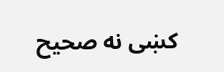کښی نه صحیح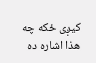کیږی ځکه چه هذا اشاره ده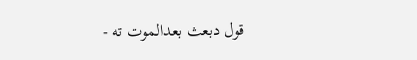قول دبعث بعدالموت ته -